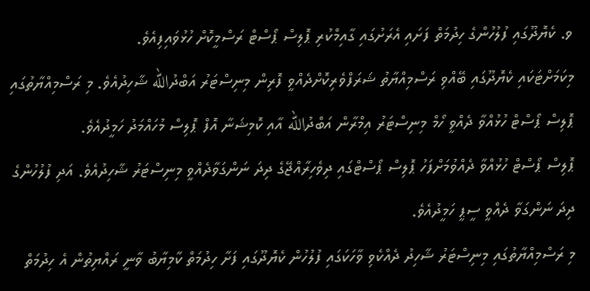ވ. ކެޔޮދޫގައި ފުލުހުންގެ ހިދުމަތް ފަށައި އެރަށުގައި ގާއިމްކުރި ޕޮލިސް ޕޯސްޓް ރަސްމީކޮށް ހުޅުވައިފިއެވެ.
މިކަމަށްޓަކައި ކެޔޮދޫގައި ބޭއްވި ރަސްމިއްޔާތު ޝަރަފްވެރިކޮށްދެއްވީ ފޮރިން މިނިސްޓަރު އަބްދުالله ޝާހިދުއެވެ. މި ރަސްމިއްޔާތުގައި ޕޮލިސް ޕޯސްޓް ހުޅުއްވާ ދެއްވީ ހޯމް މިނިސްޓަރު އިމްރާން އަބްދުالله އާއި ކޮމިޝަނާ އޮފް ޕޮލިސް މުހައްމަދު ހަމީދުއެވެ.
ޕޮލިސް ޕޯސްޓް ހުޅުއްވާ ދެއްވުމަށްފަހު ޕޮލިސް ޕޯސްޓްގައި ދިވެހިރާއްޖޭގެ ދިދަ ނަންގަވާދެއްވީ މިނިސްޓަރު ޝާހިދުއެވެ. އަދި ފުލުހުންގެ ދިދަ ނަންގަވާ ދެއްވީ ސީޕީ ހަމީދުއެވެ.
މި ރަސްމިއްޔާތުގައި މިނިސްޓަރު ޝާހިދު ދެއްކެވި ވާހަކަގައި ފުލުހުން ކެޔޮދޫގައި ފަށާ ހިދުމަތް ކާމިޔާބު ވާނީ ރައްޔިތުން އެ ހިދުމަތް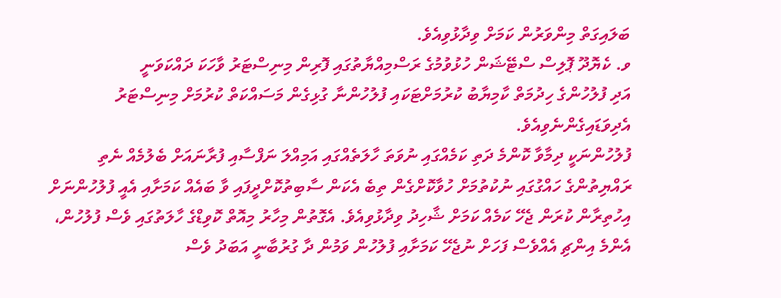ބަލައިގަތް މިންވަރުން ކަމަށް ވިދާޅުވިއެވެ.
ވ. ކެޔޮދޫ ޕޮލިސް ސްޓޭޝަން ހުޅުވުމުގެ ރަސްމިއްޔާތުގައި ފޮރިން މިނިސްޓަރު ވާހަކަ ދައްކަވަނީ
އަދި ފުލުހުންގެ ހިދުމަތް ކާމިޔާބު ކުރުމަށްޓަކައި ފުލުހުންނާ ގުޅިގެން މަސައްކަތް ކުރުމަށް މިނިސްޓަރު އެދިވަޑައިގެންނެވިއެވެ.
ފުލުހުންނަކީ ދިމާވާ ކޮންމެ ދަތި ކަމެއްގައި ނުވަތަ ހާލަތެއްގައި އަމިއްލަ ނަފްސާއި ފުރާނައަށް ބެލުމެއް ނެތި ރައްޔިތުންގެ ހައްގުގައި ނުކުތުމަށް ހުވާކޮށްގެން ތިބެ އެކަން ސާބިތުކޮށްދީފައި ވާ ބައެއް ކަމަށާއި އެއީ ފުލުހުންނަށް އިހުތިރާން ކުރަން ޖެހޭ ކަމެއް ކަމަށް ޝާހިދު ވިދާޅުވިއެވެ. އެގޮތުން މިހާރު މިއޮތް ކޮވިޑްގެ ހާލަތުގައި ވެސް ފުލުހުން، އެންމެ އިންޗި އެއްވެސް ފަހަށް ނުޖެހޭ ކަމަށާއި ފުލުހުން ވަމުން ދާ ގުރުބާނީ އަބަދު ވެސް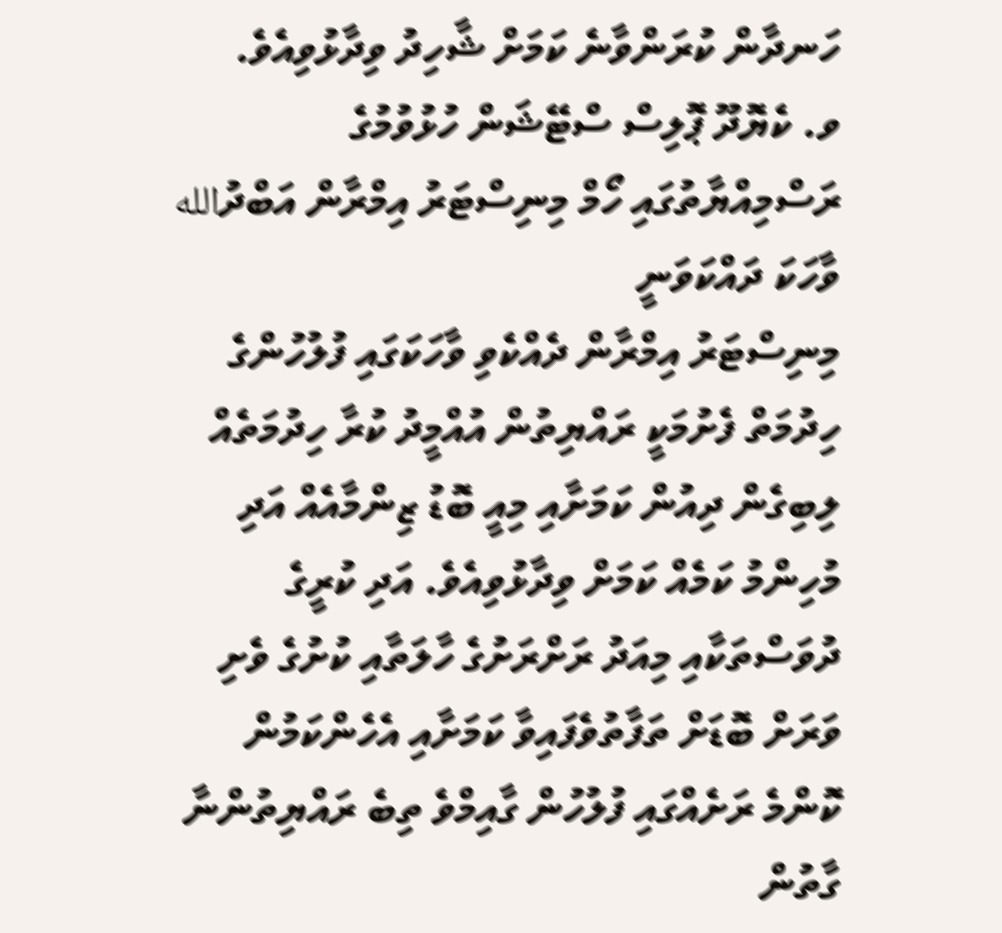ހަނދާން ކުރަންވާނެ ކަމަށް ޝާހިދު ވިދާޅުވިއެވެ.
ވ. ކެޔޮދޫ ޕޮލިސް ސްޓޭޝަން ހުޅުވުމުގެ ރަސްމިއްޔާތުގައި ހޯމް މިނިސްޓަރު އިމްރާން އަބްދުالله ވާހަކަ ދައްކަވަނީ
މިނިސްޓަރު އިމްރާން ދެއްކެވި ވާހަކަގައި ފުލުހުންގެ ހިދުމަތް ފެށުމަކީ ރައްޔިތުން އުއްމީދު ކުރާ ހިދުމަތެއް ލިބިގެން ދިއުން ކަމަށާއި މިއީ ބޮޑު ޒިންމާއެއް އަދި މުހިންމު ކަމެއް ކަމަށް ވިދާޅުވިއެވެ. އަދި ކުރީގެ ދުވަސްތަކާއި މިއަދު ރަށްރަށުގެ ހާލަތާއި ކުށުގެ ވެށި ވަރަށް ބޮޑަށް ތަފާތުވެފައިވާ ކަމަށާއި އެހެންކަމުން ކޮންމެ ރަށެއްގައި ފުލުހުން ގާއިމްވެ ތިބެ ރައްޔިތުންނާ ގާތުން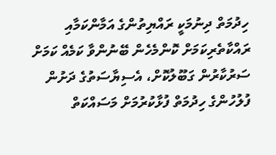ހިދުމަތް ދިނުމަކީ ރައްޔިތުންގެ އަމާންކަމާއި ރައްކާތެރިކަމަށް ކޮންމެހެން ބޭނުންވާ ކަމެއް ކަމަށް ސަރުކާރުން ގަބޫލުކޮށް، އެސިޔާސަތުގެ ދަށުން ފުލުހުންގެ ހިދުމަތް ފުޅާކުރުމަށް މަސައްކަތް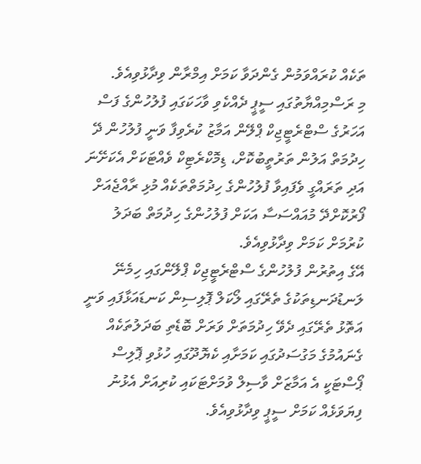ތަކެއް ކުރައްވަމުން ގެންދަވާ ކަމަށް އިމްރާން ވިދާޅުވިއެވެ.
މި ރަސްމިއްޔާތުގައި ސީޕީ ދެއްކެވި ވާހަކަގައި ފުލުހުންގެ ފަސް އަހަރުގެ ސްޓްރެޓީޖިކް ޕްލޭން އަމާޒު ކުރެވިފާ ވަނީ ފުލުހުން ދޭ ހިދުމަތް އަލުން ތަރުތީބުކޮށް، ޑިމޮކްރެޓިކް ވެއްޓަކަށް އެކަށޭނަ އަދި ތަރައްގީ ވެފައިވާ ފުލުހުންގެ ހިދުމަތްތަކެއް މުޅި ރާއްޖެއަށް ފޯރުކޮށްދޭ މުއައްސަސާ އަކަށް ފުލުހުންގެ ހިދުމަތް ބަދަލު ކުރުމަށް ކަމަށް ވިދާޅުވިއެވެ.
އޭގެ އިތުރުން ފުލުހުންގެ ސްޓްރެޓީޖިކް ޕްލޭންގައި ހިމެނޭ ލަނޑުދަނޑިތަކުގެ ތެރޭގައި ލޯކަލް ޕޮލިސިން ކަނޑައަޅާފައި ވަނީ އަތޮޅު ތެރޭގައި ދެވޭ ހިދުމަތަށް ވަރަށް ބޮޑެތި ބަދަލުތަކެއް ގެނައުމުގެ މަގުސަދުގައި ކަމަށާއި ކެޔޮދޫގައި ހުޅުވި ޕޮލިސް ޕޯސްޓަކީ އެ އަމާޒަށް ވާސިލް ވުމަށްޓަކައި ކުރިއަށް އެޅުނު ފިޔަވަޅެއް ކަމަށް ސީޕީ ވިދާޅުވިއެވެ.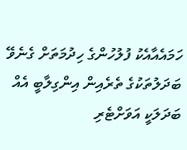ހަމައެއާއެކު ފުލުހުންގެ ހިދުމަތަށް ގެނެވޭ ބަދަލުތަކުގެ ތެރެއިން އިންގިލާބީ އެއް ބަދަލަކީ އަވަށްޓެރި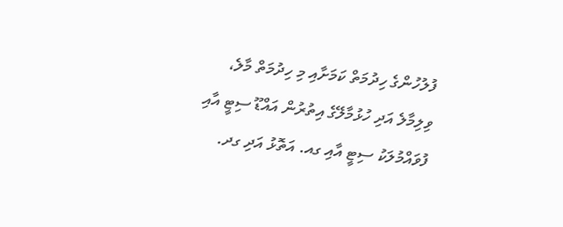ފުލުހުންގެ ހިދުމަތް ކަމަށާއި މި ހިދުމަތް މާލެ، ވިލިމާލެ އަދި ހުޅުމާލޭގެ އިތުރުން އައްޑޫ ސިޓީ އާއި ފުވައްމުލަކު ސިޓީ އާއި ގއ. އަތޮޅު އަދި ގދ.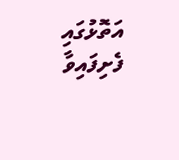އަތޮޅުގައި ފެށިފައިވާ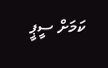ކަމަށް ސީޕީ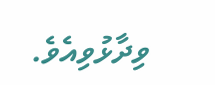ވިދާޅުވިއެވެ.